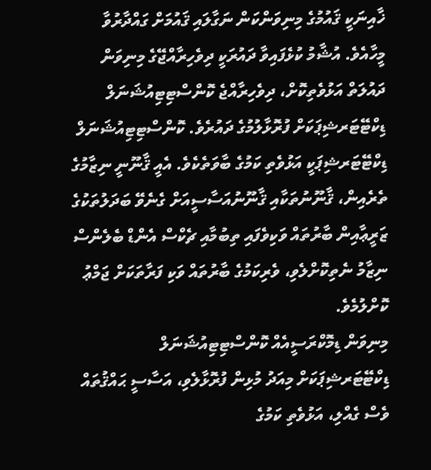ޚާއިނަކީ ޤައުމުގެ މިނިވަންކަން ނަގާލައި ޤައުމަށް ގައްދާރުވާ މީހާއެވެ. އުޝާމު ކުޅެފައިވާ ދައުރަކީ ދިވެހިރާއްޖޭގެ މިނިވަން ދައުލަތް އަޅުވެތިކޮށް، ދިވެހިރާއްޖެ ކޮންސްޓިޓިއުޝަނަލް ޑިކްޓޭޓަރޝިޕަކަށް ފުރޮޅާލުމުގެ ދައުރެވެ. ކޮންސްޓިޓިއުޝަނަލް ޑިކްޓޭޓަރޝިޕަކީ އަޅުވެތި ކަމުގެ ބާވަތެކެވެ. އެއީ ޤާނޫނީ ނިޒާމުގެ ތެރެއިން، ޤާނޫނުތަކާއި ޤާނޫނުއަސާސީއަށް ގެނެވޭ ބަދަލުތަކުގެ ޒަރީޢާއިން ބާރުތައް ވަކިވެފައި ތިބުމާއި ޗެކްސް އެންޑް ބެލެންސް ނިޒާމު ނެތިކޮށްލެވި، ވެރިކަމުގެ ބާރުތައް ވަކި ފަރާތަކަށް ޖަމްޢު ކޮށްލުމެވެ.
މިނިވަން ޑިމޮކްރަސީއެއް ކޮންސްޓިޓިއުޝަނަލް ޑިކްޓޭޓަރޝިޕަކަށް މިއަދު މުޅިން ފުރޮޅާލެވި، އަސާސީ ޙައްޤުތައް ވެސް ގެއްލި، އަޅުވެތި ކަމުގެ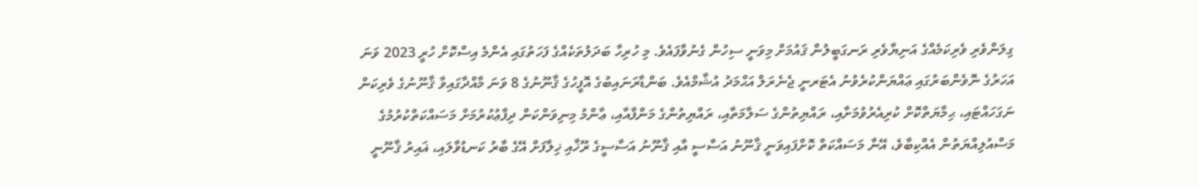ގިލަންވެރި ވެރިކަމެއްގެ އަނިޔާވެރި ރަނގަބީލުން ޤައުމަށް މިވަނީ ސިހުން ގެނުވާފައެވެ. މި ހުރިހާ ބަދަލުތަކެއްގެ ފަހަތުގައި އެންމެ އިސްކޮށް ހުރީ 2023 ވަނަ އަހަރުގެ ނޮވެންބަރުގައި ޢައްޔަންކުރެވުނު އެޓަރނީ ޖެނެރަލް އަޙްމަދު އުޝާމްއެވެ. ބަންޑާރަނައިބުގެ އޮފީހުގެ ޤާނޫނުގެ 8 ވަނަ މާއްދާގައިވާ ޤާނޫނުގެ ވެރިކަން ނަގަހައްޓައި، ޙިމާޔަތްކޮށް ކުރިއެރުވުމަށާއި، ރައްޔިތުންގެ ސަލާމަތާއި، ރައްޔިތުންގެ މަންފާއާއި، ޢާންމު މިނިވަންކަން ދިފާޢުކުރުމަށް މަސައްކަތްކުރުމުގެ މަސްއުލިއްޔަތުން އެއްކިބާވެ، އޭނާ މަސައްކަތް ކޮށްފައިވަނީ ޤާނޫނު އަސާސީ އާއި ޤާނޫނު އަސާސީގެ ރޫޚާއި ޚިލާފަށް އޭގެ ބާރު ކަނޑުވާލައި، ޣައިރު ޤާނޫނީ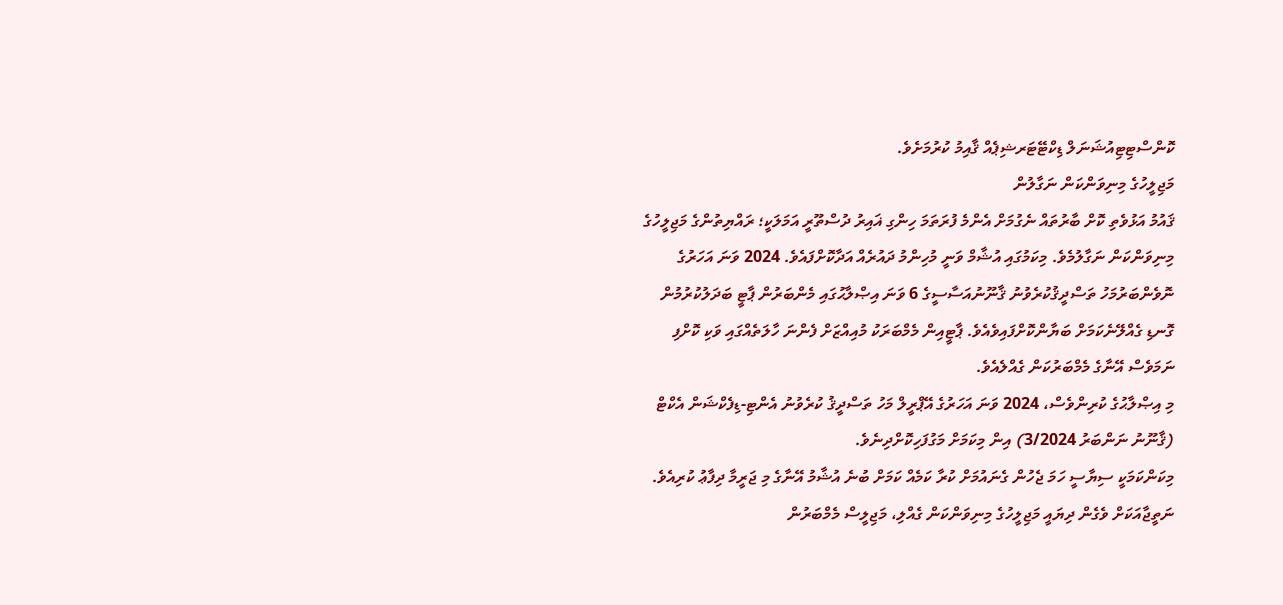ކޮންސްޓިޓިއުޝަނަލް ޑިކްޓޭޓަރޝިޕެއް ޤާއިމު ކުރުމަށެވެ.
މަޖިލީހުގެ މިނިވަންކަން ނަގާލުން
ޤައުމު އަޅުވެތި ކޮށް ބާރުތައް ނެގުމަށް އެންމެ ފުރަތަމަ ހިންގި ޣައިރު ދުސްތޫރީ އަމަލަކީ؛ ރައްޔިތުންގެ މަޖިލީހުގެ މިނިވަންކަން ނަގާލުމެވެ. މިކަމުގައި އުޝާމް ވަނީ މުހިންމު ދައުރެއް އަދާކޮށްފައެވެ. 2024 ވަނަ އަހަރުގެ ނޮވެންބަރުމަހު ތަސްދީޤުކުރެވުނު ޤާނޫނުއަސާސީގެ 6 ވަނަ އިޞްލާޙުގައި މެންބަރުން ޕާޓީ ބަދަލުކުރުމުން ގޮނޑި ގެއްލޭނެކަމަށް ބަޔާންކޮށްފައިވެއެވެ. ޕާޓީއިން މެމްބަރަކު މުއިއްޒަށް ފެންނަ ހާލަތެއްގައި ވަކި ކޮށްފި ނަމަވެސް އޭނާގެ މެމްބަރުކަން ގެއްލެއެވެ.
މި އިޞްލާޙުގެ ކުރިންވެސް، 2024 ވަނަ އަހަރުގެ އޭޕްރީލް މަހު ތަސްދީޤު ކުރެވުނު އެންޓި-ޑިފެކްޝަން އެކްޓް (ޤާނޫނު ނަންބަރު 3/2024) އިން މިކަމަށް މަގުފަހިކޮށްދިނެވެ.
މިކަންކަމަކީ ސިޔާސީ ހަމަ ޖެހުން ގެނައުމަށް ކުރާ ކަމެއް ކަމަށް ބުނެ އުޝާމު އޭނާގެ މި ޖަރީމާ ދިފާޢު ކުރިއެވެ.
ނަތީޖާއަކަށް ވެގެން ދިޔައީ މަޖިލީހުގެ މިނިވަންކަން ގެއްލި، މަޖިލީސް މެމްބަރުން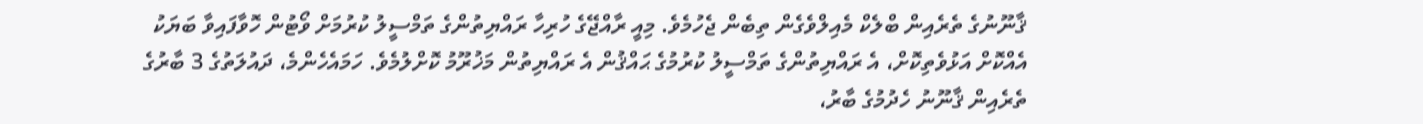ޤާނޫނުގެ ތެރެއިން ބްލެކް މެއިލްވެގެން ތިބެން ޖެހުމެވެ. މިއީ ރާއްޖޭގެ ހުރިހާ ރައްޔިތުންގެ ތަމްސީލު ކުރުމަށް ވޯޓުން ހޮވާފައިވާ ބަޔަކު އެއްކޮށް އަޅުވެތިކޮށް، އެ ރައްޔިތުންގެ ތަމްސީލު ކުރުމުގެ ޙައްޤުން އެ ރައްޔިތުން މަޚުރޫމު ކޮށްލުމެވެ. ހަމައެހެންމެ، ދައުލަތުގެ 3 ބާރުގެ ތެރެއިން ޤާނޫނު ހެދުމުގެ ބާރު،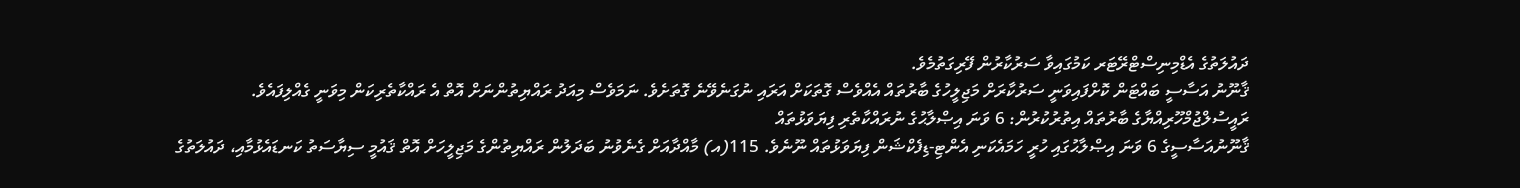ދައުލަތުގެ އެޑްމިނިސްޓްރޭޓަރ ކަމުގައިވާ ސަރުކާރުން ފޭރިގަތުމެވެ.
ޤާނޫނު އަސާސީ ބައްޓަން ކޮށްފައިވަނީ ސަރުކާރަށް މަޖިލީހުގެ ބާރުތައް އެއްވެސް ގޮތަކަށް އަރައި ނުގަނެވޭނެ ގޮތަށެވެ. ނަމަވެސް މިއަދު ރައްޔިތުންނަށް އޮތް އެ ރައްކާތެރިކަން މިވަނީ ގެއްލިފައެވެ.
ރައީސުލްޖުމްހޫރިއްޔާގެ ބާރުތައް އިތުރުކުރުން: 6 ވަނަ އިޞްލާޙުގެ ނުރައްކާތެރި ފިޔަވަޅުތައް
ޤާނޫނުއަސާސީގެ 6 ވަނަ އިޞްލާޙުގައި ހުރީ ހަމައެކަނި އެންޓި-ޑިފެކްޝަން ފިޔަވަޅުތައް ނޫނެވެ. 115(އ) މާއްދާއަށް ގެނެވުނު ބަދަލުން ރައްޔިތުންގެ މަޖިލީހަށް އޮތް ޤައުމީ ސިޔާސަތު ކަނޑައެޅުމާއި، ދައުލަތުގެ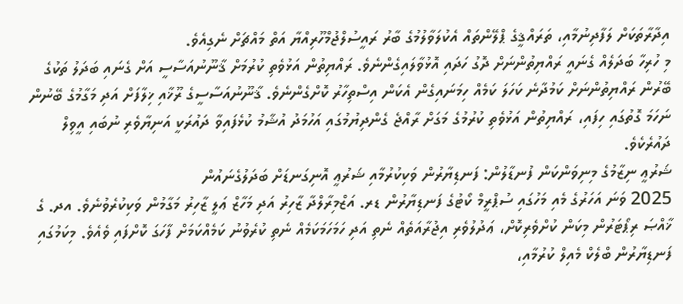އިދާރާތަކަށް ލަފާދިނުމާއި، ތަރައްޤީގެ ޕްލޭންތައް އެކުލަވާލުމުގެ ބާރު ރައީސުލްޖުމްހޫރިއްޔާ އަތް މައްޗަށް ނެގިއެވެ.
މި ހުރިހާ ބަދަލެއް ގެނައީ ރައްޔިތުންނަށް ދޮގު ހަދައި އޮޅުވާލައިގެންނެވެ. ރައްޔިތުން އަޅުވެތި ކުރުމަށް ޤާނޫނުއަސާސީ އަށް ގެނައި ބަދަލު ތަކުގެ ބޭރުން ރައްޔިތުންނަށް ކަމުދާނެ ކަހަލަ ކަމެއް ހިމަނައިގެން އެކަން އިސްތިހާރު ކޮށްގެންނެވެ. ޤާނޫނުއަސާސީގެ ރޫޚާއި ޚިލާފަށް އަދި މަގާމުގެ ބޭނުން ނަހަމަ ގޮތުގައި ހިފައި، ރައްޔިތުން އަޅުވެތި ކުރުމުގެ މަގަށް ރާއްޖެ ގެންދިޔުމުގައި އަހުމަދު އުޝާމު ކުޅެފައިވާ ދައުރަކީ އަނިޔާވެރި ނުބައި އީވިލް ދައުރެކެވެ.
ޝަރުޢީ ނިޒާމުގެ މިނިވަންކަން ފުނޑާލުން: ފަނޑިޔާރުން ވަކިކުރުމާއި ޝަރުޢީ އޮނިގަނޑަށް ބަދަލުގެނައުން
2025 ވަނަ އަހަރުގެ މެއި މަހުގައި ސުޕްރީމް ކޯޓުގެ ފަނޑިޔާރުން ޑރ. އަޒްމިރާލްދާ ޒާހިރު އަދި މަހާޒް ޢަލީ ޒާހިރު މަގާމުން ވަކިކުރެވުނެވެ. އދ. ގެ ޚާއްޞަ ރިޕޯޓަރުން މިކަން ކުށްވެރިކޮށް، ޢަދުލުވެރި އިޖުރާއަތެއް ނެތި އަދި ހަމަހަމަކަމެއް ނެތި ކުރެވުނު ކަމެއްކަމަށް ފާހަގަ ކޮށްފައި ވެއެވެ. މިކަމުގައި ފަނޑިޔާރުން ބްލެކް މެއިލް ކުރުމާއި،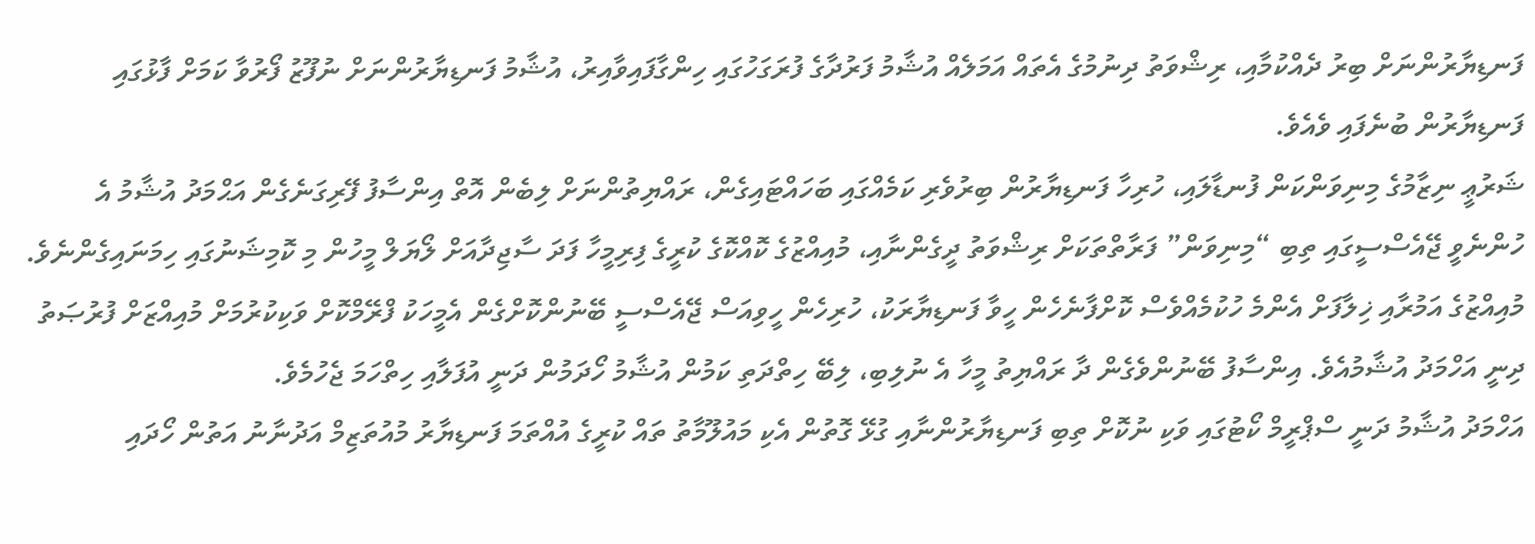ފަނޑިޔާރުންނަށް ބިރު ދެއްކުމާއި، ރިޝްވަތު ދިނުމުގެ އެތައް އަމަލެއް އުޝާމު ފަރުދާގެ ފުރަގަހުގައި ހިންގާފައިވާއިރު، އުޝާމު ފަނޑިޔާރުންނަށް ނުފޫޒު ފޯރުވާ ކަމަށް ފާޅުގައި ފަނޑިޔާރުން ބުނެފައި ވެއެވެ.
ޝަރުޢީ ނިޒާމުގެ މިނިވަންކަން ފުނޑާލައި، ހުރިހާ ފަނޑިޔާރުން ބިރުވެރި ކަމެއްގައި ބަހައްޓައިގެން، ރައްޔިތުންނަށް ލިބެން އޮތް އިންސާފު ފޭރިގަނެގެން އަޙްމަދު އުޝާމު އެ ހުންނެވީ ޖޭއެސްސީގައި ތިބި “މިނިވަން” ފަރާތްތަކަށް ރިޝްވަތު ދީގެންނާއި، މުއިއްޒުގެ ކޮއްކޮގެ ކުރީގެ ފިރިމީހާ ފަދަ ސާޖިދާއަށް ލޯޔަލް މީހުން މި ކޮމިޝަނުގައި ހިމަނައިގެންނެވެ.
މުއިއްޒުގެ އަމުރާއި ޚިލާފަށް އެންމެ ހުކުމެއްވެސް ކޮށްފާނެހެން ހީވާ ފަނޑިޔާރަކު، ހުރިހެން ހީވިއަސް ޖޭއެސްސީ ބޭނުންކޮށްގެން އެމީހަކު ފްރޭމްކޮށް ވަކިކުރުމަށް މުއިއްޒަށް ފުރުޞަތު ދިނީ އަހްމަދު އުޝާމުއެވެ. އިންސާފު ބޭނުންވެގެން ދާ ރައްޔިތު މީހާ އެ ނުލިބި، ލިބޭ ހިތްދަތި ކަމުން އުޝާމު ހޯދަމުން ދަނީ އުފަލާއި ހިތްހަމަ ޖެހުމެވެ.
އަހްމަދު އުޝާމު ދަނީ ސްޕްރީމް ކޯޓުގައި ވަކި ނުކޮށް ތިބި ފަނޑިޔާރުންނާއި ގުޅޭ ގޮތުން އެކި މައުލޫމާތު ތައް ކުރީގެ އުއްތަމަ ފަނޑިޔާރު މުއުތަޒިމް އަދުނާނު އަތުން ހޯދައި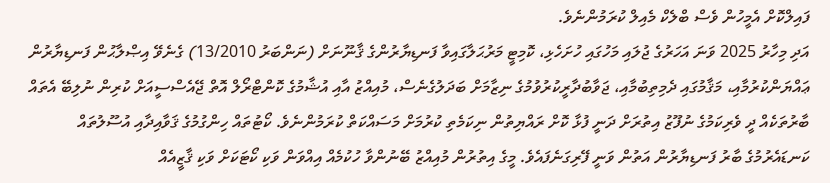ފައިލްކޮށް އެމީހުން ވެސް ބްލެކް މެއިލް ކުރަމުންނެވެ.
އަދި މިހާރު 2025 ވަނަ އަހަރުގެ ޖުލައި މަހުގައި ހުށަހެޅި، ކޮމިޓީ މަރުޙަލާގައިވާ ފަނޑިޔާރުންގެ ޤާނޫނަށް (ނަންބަރު 13/2010) ގެނެވޭ އިޞްލާޙުން ފަނޑިޔާރުން ޢައްޔަންކުރުމާއި، މަޤާމުގައި ދެމިތިބުމާއި، ޖަވާބުދާރީކުރުވުމުގެ ނިޒާމަށް ބަދަލުގެނެސް، މުއިއްޒު އާއި އުޝާމުގެ ކޮންޓްރޯލް އޮތް ޖޭއެސްސީއަށް ކުރިން ނުލިބޭ އެތައް ބާރުތަކެއް ދީ ވެރިކަމުގެ ނުފޫޒު އިތުރަށް ދަނީ ފުޅާ ކޮށް ރައްޔިތުން ނިކަމެތި ކުރުމަށް މަސައްކަތް ކުރަމުންނެވެ. ކޯޓުތައް ހިންގުމުގެ ޤަވާއިދާއި އުސޫލުތައް ކަނޑައެރުމުގެ ބާރު ފަނޑިޔާރުން އަތުން ވަނީ ފޭރިގަނެފައެވެ. މީގެ އިތުރުން މުއިއްޒު ބޭނުންވާ ހުކުމެއް އިއްވަން ވަކި ކޯޓަކަށް ވަކި ޤާޒީއެއް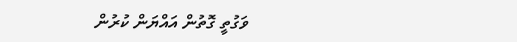ވަގުތީ ގޮތުން އައްޔަން ކުރުން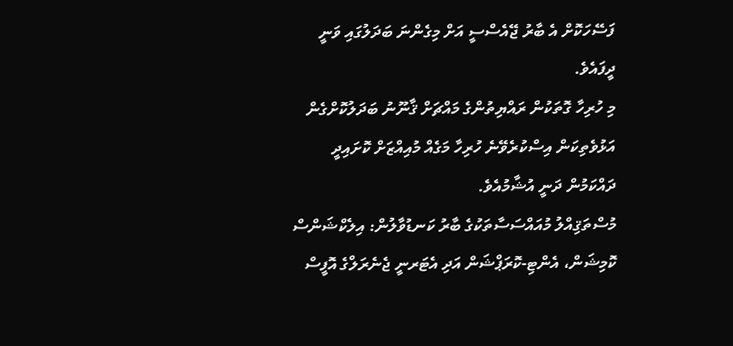ފަސޭހަކޮށް އެ ބާރު ޖޭއެސްސީ އަށް މިގެންނަ ބަދަލުގައި ވަނީ ދީފައެވެ.
މި ހުރިހާ ގޮތަކުން ރައްޔިތުންގެ މައްޗަށް ޤާނޫނު ބަދަލުކޮށްގެން އަޅުވެތިކަން އިސްކުރެވޭނެ ހުރިހާ މަގެއް މުއިއްޒަށް ކޮށައިދީ ދައްކަމުން ދަނީ އުޝާމުއެވެ.
މުސްތަޤިއްލު މުއައްސަސާތަކުގެ ބާރު ކަނޑުވާލުން: އިލެކްޝަންސް ކޮމިޝަން، އެންޓި-ކޮރަޕްޝަން އަދި އެޓަރނީ ޖެނެރަލްގެ އޮފީސް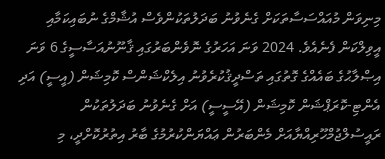މިނިވަން މުއައްސަސާތަކަށް ގެނެވުނު ބަދަލުތަކުންވެސް އުޝާމްގެ ނުބައިކަމާއި އީވިލްކަން ފެނެއެވެ. 2024 ވަނަ އަހަރުގެ ނޮވެންބަރުގައި ޤާނޫނުއަސާސީގެ 6 ވަނަ އިޞްލާޙުގެ ބައެއްގެ ގޮތުގައި ތަސްދީޤުކުރެވުނު އިލެކްޝަންސް ކޮމިޝަން (އީސީ) އަދި އެންޓި-ކޮރަޕްޝަން ކޮމިޝަން (އޭސީސީ) އަށް ގެނެވުނު ބަދަލުތަކުން ރައީސުލްޖުމްހޫރިއްޔާއަށް މެންބަރުން ޢައްޔަންކުރުމުގެ ބާރު އިތުރުކޮށްދީ، މި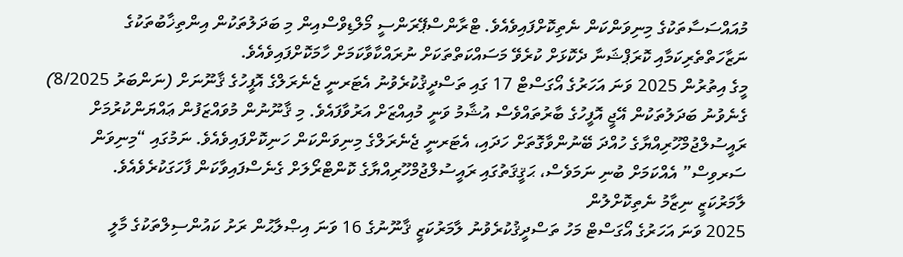މުއައްސަސާތަކުގެ މިނިވަންކަން ނެތިކޮށްފައިވެއެވެ. ޓްރާންސްޕޭރަންސީ މޯލްޑިވްސްއިން މި ބަދަލުތަކުން އިންތިޚާބުތަކުގެ ނަޒާހަތްތެރިކަމާއި ކޮރަޕްޝަނާ ދެކޮޅަށް ކުރެވޭ މަސައްކަތްތަކަށް ނުރައްކާވާކަމަށް ހާމަކޮށްފައިވެއެވެ.
މީގެ އިތުރުން 2025 ވަނަ އަހަރުގެ އޯގަސްޓް 17 ގައި ތަސްދީޤުކުރެވުނު އެޓަރނީ ޖެނެރަލްގެ އޮފީހުގެ ޤާނޫނަށް (ނަންބަރު 8/2025) ގެނެވުނު ބަދަލުތަކުން އޭޖީ އޮފީހުގެ ބާރުތައްވެސް އުޝާމު ވަނީ މުއިއްޒަށް އަރުވާފައެވެ. މި ޤާނޫނުން މުވައްޒަފުން ޢައްޔަންކުރުމަށް ރައީސުލްޖުމްހޫރިއްޔާގެ ހުއްދަ ބޭނުންވާގޮތަށް ހަދައި، އެޓަރނީ ޖެނެރަލްގެ މިނިވަންކަން ހަނިކޮށްފައިވެއެވެ. ނަމުގައި “މިނިވަން ސަރވިސް” އެއްކަމަށް ބުނި ނަމަވެސް، ޙަޤީޤަތުގައި ރައީސުލްޖުމްހޫރިއްޔާގެ ކޮންޓްރޯލަށް ގެނެސްފައިވާކަން ފާހަގަކުރެވެއެވެ.
ލާމަރުކަޒީ ނިޒާމު ނެތިކޮށްލުން
2025 ވަނަ އަހަރުގެ އޯގަސްޓް މަހު ތަސްދީޤުކުރެވުނު ލާމަރުކަޒީ ޤާނޫނުގެ 16 ވަނަ އިޞްލާޙުން ރަށު ކައުންސިލްތަކުގެ މާލީ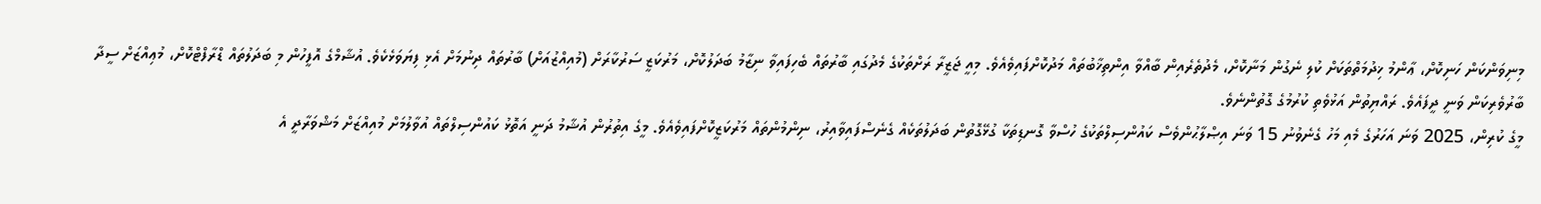މިނިވަންކަން ހަނިކޮށް، ޢާންމު ޚިދުމަތްތަކަށް ކުލި ނެގުން މަނާކޮށް، މެދުތެރެއިން ބާއްވާ އިންތިޚާބުތައް މަދުކޮށްފައިވެއެވެ. މިއީ ޖަޒީރާ ރަށްތަކުގެ މެދުގައި ބާރުތައް ބެހިފައިވާ ނިޒާމު ބަދަލުކޮށް، މަރުކަޒީ ސަރުކާރަށް (މުއިއްޒުއަށް) ބާރުތައް ދިނުމަށް އެޅި ފިޔަވަޅެކެވެ. އުޝާމްގެ އޮފީހުން މި ބަދަލުތައް ޑްރާފްޓްކޮށް، މުޢިއްޒަށް ސީދާ ބާރުވެރިކަން ވަނީ ދީފައެވެ. ރައްޔިތުން އަޅުވެތި ކުރުމުގެ ގޮތުންނެވެ.
މީގެ ކުރިން، 2025 ވަނަ އަހަރުގެ މެއި މަހު ގެނެވުނު 15 ވަނަ އިޞްލާޙުންވެސް ކައުންސިލްތަކުގެ ހުސްވާ ގޮނޑިތަކާ ގުޅޭގޮތުން ބަދަލުތަކެއް ގެނެސްފައިވާއިރު، ނިންމުންތައް މަރުކަޒީކޮށްފައިވެއެވެ. މީގެ އިތުރުން އުޝާމު ދަނީ އަތޮޅު ކައުންސިލްތައް އުވާލުމަށް މުއިއްޒަށް މަޝްވަރާދީ އެ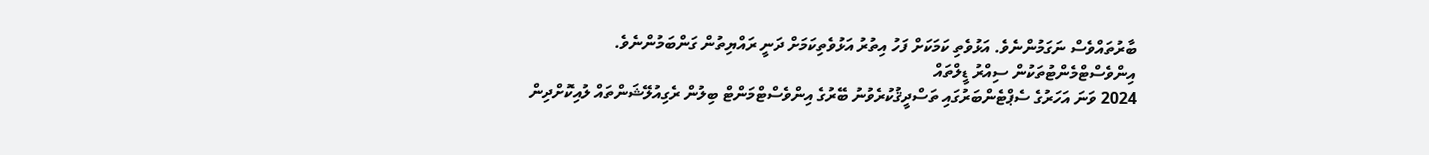ބާރުތައްވެސް ނަގަމުންނެވެ. އަޅުވެތި ކަމަކަށް ފަހު އިތުރު އަޅުވެތިކަމަށް ދަނީ ރައްޔިތުން ގަންބަމުންނެވެ.
އިންވެސްޓްމެންޓުތަކުން ސިއްރު ޑީލްތައް
2024 ވަނަ އަހަރުގެ ސެޕްޓެންބަރުގައި ތަސްދީޤުކުރެވުނު ބޭރުގެ އިންވެސްޓްމަންޓް ބިލުން ރެގިއުލޭޝަންތައް ލުއިކޮށްދިން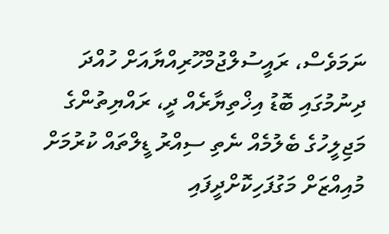ނަމަވެސް، ރައީސުލްޖުމްހޫރިއްޔާއަށް ހުއްދަ ދިނުމުގައި ބޮޑު އިޚްތިޔާރެއް ދީ، ރައްޔިތުންގެ މަޖިލީހުގެ ބެލުމެއް ނެތި ސިއްރު ޑީލްތައް ކުރުމަށް މުއިއްޒަށް މަގުފަހިކޮށްދީފައި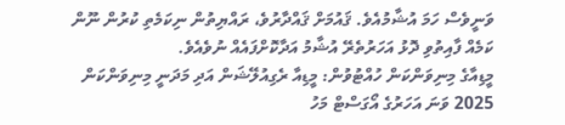ވަނީވެސް ހަމަ އުޝާމުއެވެ. ޤައުމަށް ޤައްދާރުވެ، ރައްޔިތުން ނިކަމެތި ކުރުން ނޫން ކަމެއް ފާއިތުވި ދޮޅު އަހަރުތެރޭ އުޝާމު އަދާކޮށްފައެއް ނުވެއެވެ.
މީޑިއާގެ މިނިވަންކަން ހުއްޓުވުން: މީޑިއާ ރެގިއުލޭޝަން އަދި މަދަނީ މިނިވަންކަން
2025 ވަނަ އަހަރުގެ އޯގަސްޓް މަހު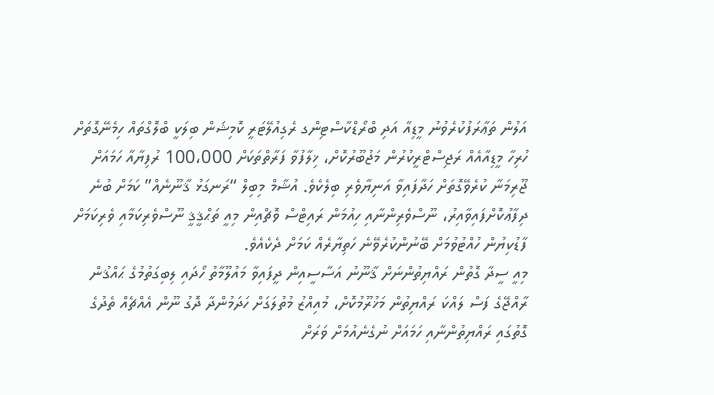އަލުން ތަޢާރަފުކުރެވުނު މީޑިއާ އަދި ބްރޯޑްކާސްޓިންގ ރެގިއުލޭޓަރީ ކޮމިޝަން ބިލަކީ ބްލޮގްތައް ހިމެނޭގޮތަށް ހުރިހާ މީޑިއާއެއް ރަޖިސްޓްރީކުރުން މަޖުބޫރުކޮށް، ޚިލާފުވާ ފަރާތްތަކަށް 100،000 ރުފިޔާއާ ހަމައަށް ޖޫރިމަނާ ކުރެވޭގޮތަށް ހަދާފައިވާ އަނިޔާވެރި ބިލެކެވެ. އުޝާމް މިބިލް “ރަނގަޅު ޤާނޫނެއް” ކަމަށް ބުނެ ދިފާޢުކޮށްފައިވާއިރު، ނޫސްވެރިންނާއި ހިއުމަން ރައިޓްސް ވޮޗްއިން މިއީ ތަޙްޤީޤީ ނޫސްވެރިކަމާއި ވެރިކަމަށް ފާޑުކިޔުން ހުއްޓުވުމަށް ބޭނުންކުރެވޭނެ ހަތިޔާރެއް ކަމަށް ދެކެއެވެ.
މިއީ ސީދާ ގޮތުން ރައްޔިތުންނަށް ޤާނޫނު އަސާސީއިން ދީފައިވާ މައުލޫމާތު ހޯދައި ލިބިގަތުމުގެ ޙައްޤުން ރާއްޖޭގެ ފަސް ލައްކަ ރައްޔިތުން މަޚުރޫމުކޮށް، މުއިއްޒު މުތުލަގަށް ހަދަމުންދާ ދޮގު ނޫން އެއްޗެއް ތެދުގެ ގޮތުގައި ރައްޔިތުންނާއި ހަމައަށް ނުގެނެއުމަށް ވަރަށް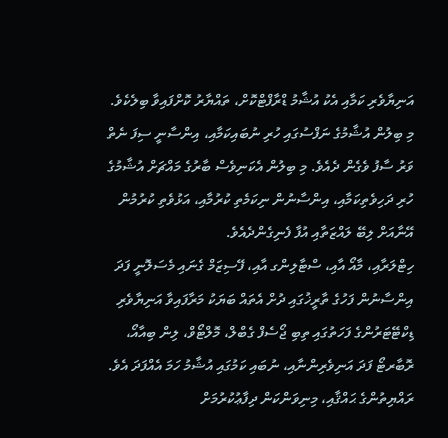އަނިޔާވެރި ކަމާއި އެކު އުޝާމު ޑްރާފްޓްކޮށް، ތައްޔާރު ކޮށްފައިވާ ބިލެކެވެ.
މި ބިލުން އުޝާމުގެ ނަފްސުގައި ހުރި ނުބައިކަމާއި، އިންސާނީ ސިފަ ނެތް ވަރު ސާފު ވެގެން ދެއެވެ. މި ބިލުން އެކަނިވެސް ބާރުގެ މައްޗަށް އުޝާމުގެ ހުރި ދަހިވެތިކަމާއި، އިންސާނުން ނިކަމެތި ކުރުމާއި، އަޅުވެތި ކުރުމުން އޭނާއަށް ލިބޭ ލައްޒަތާއި އުފާ ފެނިގެންދެއެވެ.
ހިޓްލަރާއި، މާއޯ އާއި، ސްޓާލިންގ އާއި، ފޭސިޒަމް ގެނައި މެސަލޮނީ ފަދަ އިންސާނުން ފަހުގެ ތާރީޚުގައި ދުށް އެތައް ބަޔަކު މަރާފައިވާ އަނިޔާވެރި ޑިކްޓޭޓަރުންގެ ފަހަތުގައި ތިބި ޖޯސެފް ގެބްލް، މޮލްޓޯވް، ލިން ބިއާއޯ، ރޮބާރޓޯ ފަދަ އަނިވެރިންނާއި، ނުބައި ކަމުގައި އުޝާމު ހަމަ އެއްފަދަ އެވެ. ރައްޔިތުންގެ ޙައްޤާއި، މިނިވަންކަން ދިފާޢުކުރުމަށް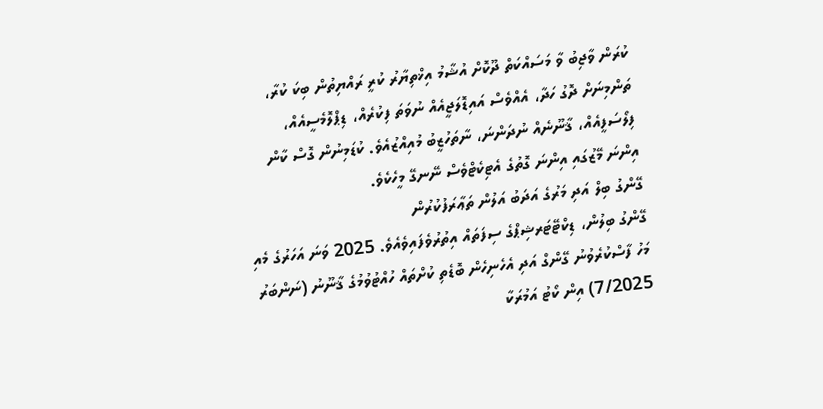ކުރަން ވާޖިބު ވާ މަސައްކަތް ދޫކޮށް އުޝާމު އިޚްތިޔާރު ކުރީ ރައްޔިތުން ބިކަ ކުރާ، ތަންމިނަށް ދޮގު ހަދާ، އެއްވެސް އައިޑޮލަޖީއެއް ނުވަތަ ފިކުރެއް، ޑިޕްލޮމެސީއެއް، ފިލޯސަފީއެއް، ޤާނޫނެއް ނުދަންނަ، ނާތަހުޒީބު މުއިއްޒުއެވެ. ކުޑަމިނުން ގޮސް ކާން އިންނަ މޭޒުގައި އިންނަ ގޮތުގެ އެޓިކެޓްވެސް ނޭނގޭ މީހެކެވެ.
ގޭންގު ބިލް އަދި މަރުގެ އަދަބު އަލުން ތަޢާރަފުކުރުން
ގޭންގު ބިލުން، ޑިކްޓޭޓަރޝިޕްގެ ސިފަތައް އިތުރުވެފައިވެއެވެ. 2025 ވަނަ އަހަރުގެ މެއި މަހު ފާސްކުރެވުނު ގޭންގް އަދި އެހެނިހެން ބޮޑެތި ކުށްތައް ހުއްޓުވުމުގެ ޤާނޫނު (ނަންބަރު 7/2025) އިން ކޯޓު އަމުރަކާ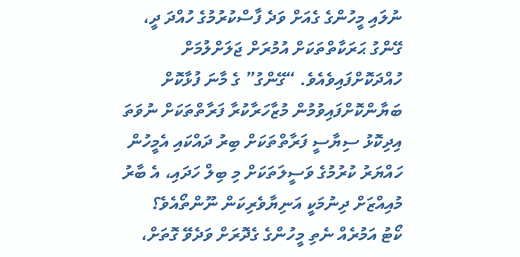ނުލައި މީހުންގެ ގެއަށް ވަދެ ފާސްކުރުމުގެ ހުއްދަ ދީ، ގޭންގު ޙަރަކާތްތަކަށް އުމުރަށް ޖަލަށްލުމަށް ހުއްދަކޮށްފައިވެއެވެ. “ގޭންގު” ގެ މާނަ ފުޅާކޮށް ބަޔާންކޮށްފައިވުމުން މުޒާހަރާކުރާ ފަރާތްތަކަށް ނުވަތަ އިދިކޮޅު ސިޔާސީ ފަރާތްތަކަށް ބިރު ދައްކައި އެމީހުން ހައްޔަރު ކުރުމުގެ ވަސީލަތަކަށް މި ބިލް ހަދައި، އެ ބާރު މުއިއްޒަށް ދިނުމަކީ އަނިޔާވެރިކަން ނޫންތޯއެވެ؟
ކޯޓު އަމުރެއް ނެތި މީހުންގެ ގެދޮރަށް ވަދެވޭ ގޮތަށް،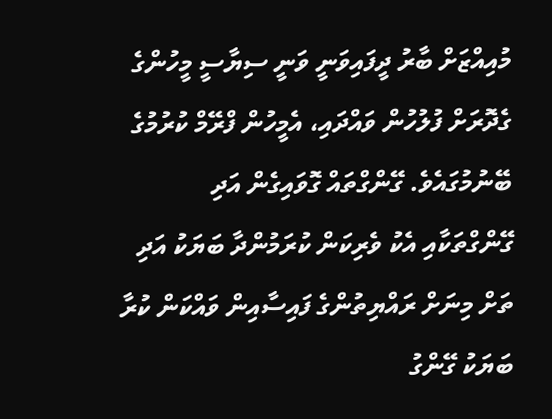މުއިއްޒަށް ބާރު ދީފައިވަނީ ވަނީ ސިޔާސީ މީހުންގެ ގެދޮރަށް ފުލުހުން ވައްދައި، އެމީހުން ފްރޭމް ކުރުމުގެ ބޭނުމުގައެވެ. ގޭންގްތައް ގޮވައިގެން އަދި ގޭންގްތަކާއި އެކު ވެރިކަން ކުރަމުންދާ ބަޔަކު އަދި ތަށް މިނަށް ރައްޔިތުންގެ ފައިސާއިން ވައްކަން ކުރާ ބަޔަކު ގޭންގު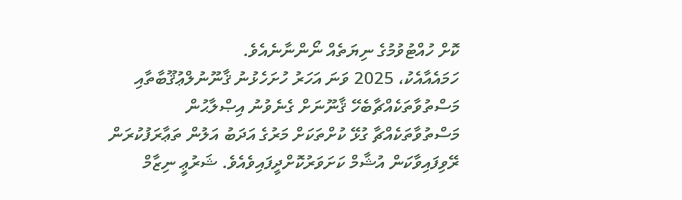ކޮށް ހުއްޓުވުމުގެ ނިޔަތެއް ނޯންނާނެއެވެ.
ހަމައެއާއެކު، 2025 ވަނަ އަހަރު ހުށަހެޅުނު ޤާނޫނުލްޢުޤޫބާތާއި މަސްތުވާތަކެއްޗާބެހޭ ޤާނޫނަށް ގެނެވުނު އިޞްލާޙުން މަސްތުވާތަކެއްޗާ ގުޅޭ ކުށްތަކަށް މަރުގެ އަދަބު އަލުން ތަޢާރަފުކުރަން ރޭވިފައިވާކަން އުޝާމް ކަށަވަރުކޮށްދީފައިވެއެވެ. ޝަރުޢީ ނިޒާމް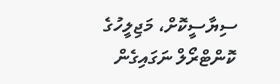ސިޔާސީކޮށް، މަޖިލީހުގެ ކޮންޓްރޯލް ނަގައިގެން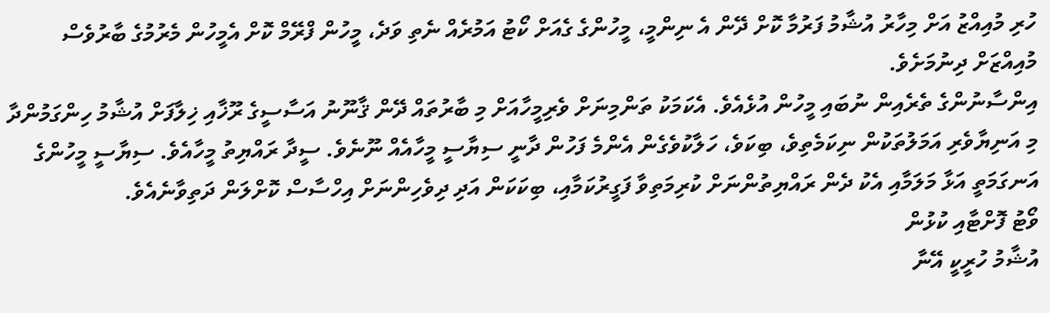ހުރި މުއިއްޒު އަށް މިހާރު އުޝާމު ފަރުމާ ކޮށް ދޭން އެ ނިންމީ، މީހުންގެ ގެއަށް ކޯޓު އަމުރެއް ނެތި ވަދެ، މީހުން ފްރޭމް ކޮށް އެމީހުން މެރުމުގެ ބާރުވެސް މުއިއްޒަށް ދިނުމަށެވެ.
އިންސާނުންގެ ތެރެއިން ނުބައި މީހުން އުޅެއެވެ. އެކަމަކު ތަންމިނަށް ވެރިމީހާއަށް މި ބާރުތައް ދޭން ޤާނޫނު އަސާސީގެ ރޫޚާއި ޚިލާފަށް އުޝާމު ހިންގަމުންދާ މި އަނިޔާވެރި އަމަލުތަކުން ނިކަމެތިވެ، ބިކަވެ، ހަލާކުވެގެން އެންމެ ފަހުން ދާނީ ސިޔާސީ މީހާއެއް ނޫނެވެ. ސީދާ ރައްޔިތު މީހާއެވެ. ސިޔާސީ މީހުންގެ އަނގަމަތީ އަޅާ މަލަމާއި އެކު ދެން ރައްޔިތުންނަށް ކުރިމަތިވާ ފަގީރުކަމާއި، ބިކަކަން އަދި ދިވެހިންނަށް އިހްސާސް ކޮށްލަން ދަތިވާނެއެވެ.
ވޯޓު ފޮށްޓާއި ކުޅުން
އުޝާމު ހުރީކީ އޭނާ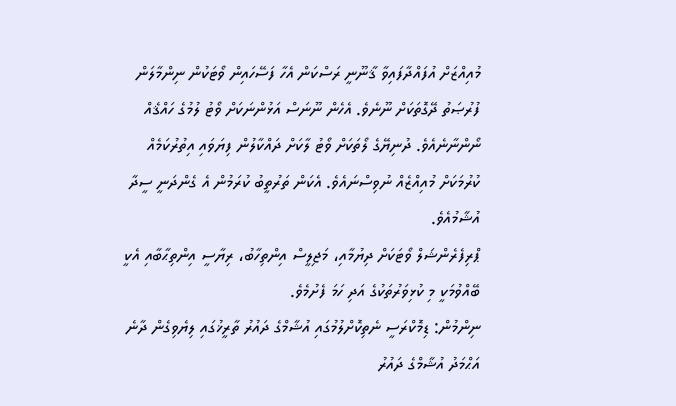މުއިއްޒަށް އުފައްދާފައިވާ ޤާނޫނީ ރަސްކަން އެހާ ފަސޭހައިން ވޯޓަކުން ނިންމާލަން ފުރުޞަތު ދޭގޮތަކަށް ނޫނެވެ. އެހެން ނޫނަސް އަޅުންނަކަށް ވޯޓު ލުމުގެ ހައްޤެއް ނޯންނާނެއެވެ. ދުނިޔޭގެ ލޯތަކަށް ވޯޓު ލާކަށް ދައްކާލުން ފިޔަވައި އިތުރުކަމެއް ކުރުމަކަށް މުއިއްޒެއް ނުވިސްނައެވެ. އެކަން ތަރުތީބު ކުރަމުން އެ ގެންދަނީ ސީދާ އުޝާމުއެވެ.
ޕްރިފެރެންޝަލް ވޯޓަކަށް ދިޔުމާއި، މަޖިލީސް އިންތިހާބު، ރިޔާސީ އިންތިޙާބާއި އެކީ ބޭއްވުމަކީ މި ކުޅިވަރުތަކުގެ އަދި ހަމަ ފެށުމެވެ.
ނިންމުން: ޑިމޮކްރަސީ ނެތިކޮށްލުމުގައި އުޝާމްގެ ދައުރު ތާރީޚުގައި ލިޔެވިގެން ދާނެ
އަޙްމަދު އުޝާމްގެ ދައުރު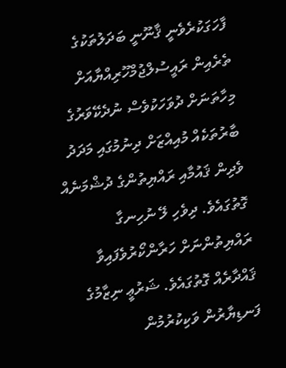ފާހަގަކުރެވެނީ ޤާނޫނީ ބަދަލުތަކުގެ ތެރެއިން ރައީސުލްޖުމްހޫރިއްޔާއަށް މިހާތަނަށް ދުވަހަކުވެސް ނުދެކޭވަރުގެ ބާރުތަކެއް މުއިއްޒަށް ދިނުމުގައި މަދަދު ވެދިން ޤައުމާއި ރައްޔިތުންގެ ދުޝްމަނެއް ގޮތުގައެވެ. ދިވެހި ލޭ ނުހިނގާ ރައްޔިތުންނަށް ހަރާންކޯރުވެފައިވާ ޤައްދާރެއް ގޮތުގައެވެ. ޝަރުޢީ ނިޒާމުގެ ފަނޑިޔާރުން ވަކިކުރުމުން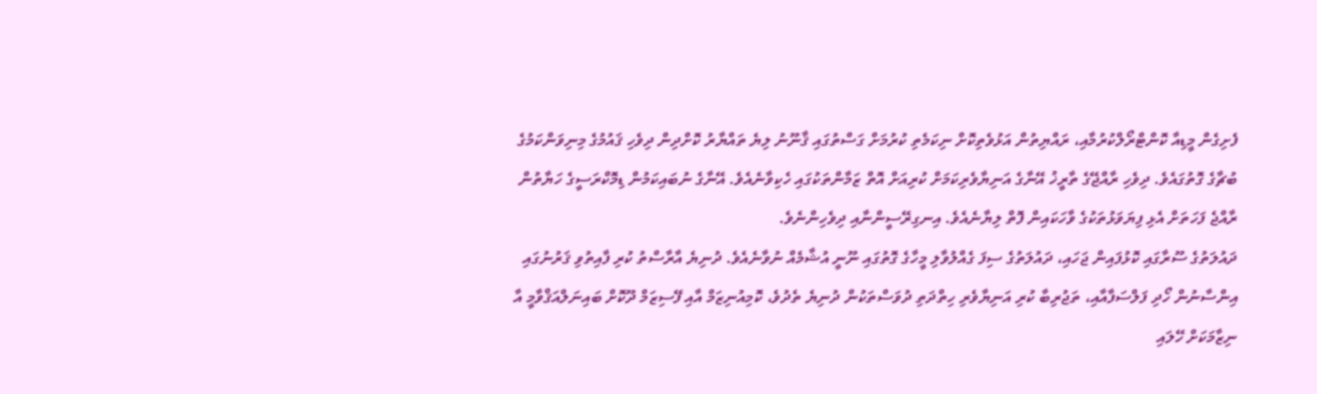ފެށިގެން މީޑިއާ ކޮންޓްރޯލްކުރުމާއި، ރައްޔިތުން އަޅުވެތިކޮށް ނިކަމެތި ކުރުމަށް ގަސްތުގައި ޤާނޫނު ލިޔެ ތައްޔާރު ކޮށްދިން ދިވެހި ޤައުމުގެ މިނިވަންކަމުގެ ބުޗާގެ ގޮތުގައެވެ. ދިވެހި ރާއްޖޭގެ ތާރީޚު އޭނާގެ އަނިޔާވެރިކަމަށް ކުރިއަށް އޮތް ޒަމާންތަކުގައި ހެކިވާނެއެވެ. އޭނާގެ ނުބައިކަމުން ޑިމޮކްރަސީގެ ހަޔާތުން ރާއްޖެ ފަހަތަށް އެޅި ފިޔަވަޅުތަކުގެ ވާހަކައިން ފޮތް ލިޔާނެއެވެ. އިނގިރޭސީންނާއި ދިވެހިންނެވެ.
ދައުލަތުގެ ސޫރާގައި ކޮޅުފައިން ޖަހައި، ދައުލަތުގެ ސިފަ ގެއްލުވާލި މީހާގެ ގޮތުގައި ނޫނީ އުޝާމެއް ނުވާނެއެވެ. ދުނިޔެ އާރާސްތު ކުރި ފާއިތުވި ޤަރުނުގައި އިންސާނުން ހޯދި ފަލްސަފާއާއި، ތަޖުރިބާ ކުރި އަނިޔާވެރި ހިތްދަތި ދުވަސްތަކުން ދުނިޔެ ތެދުވެ، ކޮމިއުނިޒަމް އާއި ފޭސިޒަމް ދޫކޮށް ބައިނަލްއަޤްވާމީ އާ ނިޒާމަކަށް ހޭލައި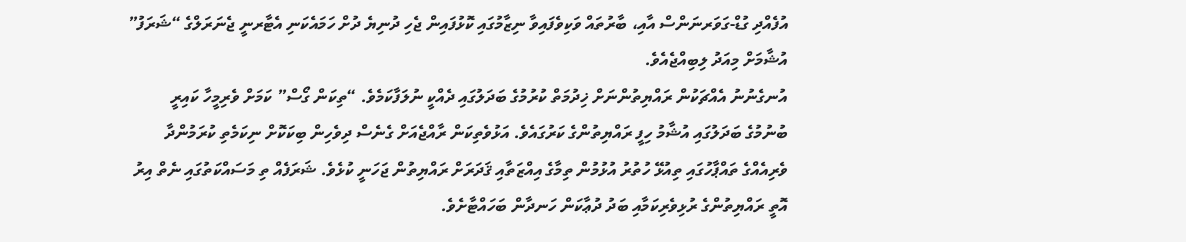އުފެއްދި ގުޑް-ގަވަރނަންސް އާއި، ބާރުތައް ވަކިވެފައިވާ ނިޒާމުގައި ކޮޅުފައިން ޖެހި ދުނިޔެ ދުށް ހަމައެކަނި އެޓާރނީ ޖެނަރަލްގެ “ޝަރަފު” އުޝާމަށް މިއަދު ލިބިއްޖެއެވެ.
އުނގެނުނު އެއްޗަކުން ރައްޔިތުންނަށް ޚިދުމަތް ކުރުމުގެ ބަދަލުގައި ދެއްކީ ނުލަފާކަމެވެ. “ތިކަން ގޯސް” ކަމަށް ވެރިމީހާ ކައިރީ ބުނުމުގެ ބަދަލުގައި އުޝާމު ހިފީ ރައްޔިތުންގެ ކަރުގައެވެ. އަޅުވެތިކަން ރާއްޖެއަށް ގެނެސް ދިވެހިން ބިކަކޮށް ނިކަމެތި ކުރަމުންދާ ވެރިއެއްގެ ތައްޕާހުގައި ތިއުޅޭ ހުތުރު އުޅުމުން ތިމާގެ އިއްޒަތާއި ޤަދަރަށް ރައްޔިތުން ޖަހަނީ ކުޅެވެ. ޝަރަފެއް ތި މަސައްކަތުގައި ނެތް އިރު އޮތީ ރައްޔިތުންގެ ރުޅިވެރިކަމާއި ބަދު ދުޢާކަން ހަނދާން ބަހައްޓާށެވެ.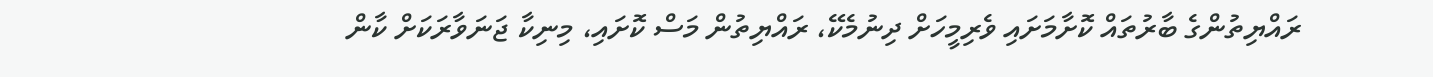ރައްޔިތުންގެ ބާރުތައް ކޮށާމަށައި ވެރިމީހަށް ދިނުމެކޭ، ރައްޔިތުން މަސް ކޮށައި، މިނިކާ ޖަނަވާރަކަށް ކާން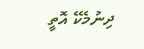ދިނުމެކޭ އޮތީ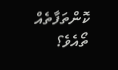ކޮންތަފާތެއް ތޯއެވެ؟